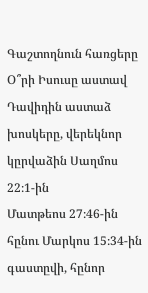Գաշտողնուն հառցերը
Օ՞րի Իսուսը աստավ Դավիդին աստաձ խոսկերը, վերեկնոր կըրվաձին Սաղմոս 22։1-ին
Մատթեոս 27։46-ին հընու Մարկոս 15։34-ին գաստըվի, հընոր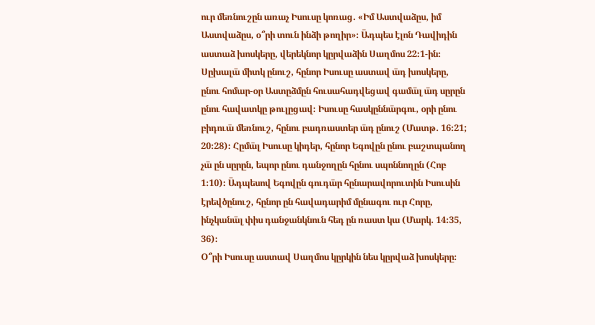ուր մեռնուշըն առաչ Իսուսը կոռաց. «Իմ Աստվաձըս, իմ Աստվաձըս, օ՞րի տուն ինձի թողիր»։ Ա̈դպես էլոն Դավիդին աստաձ խոսկերը, վերեկնոր կըրվաձին Սաղմոս 22։1-ին։ Սըխալա̈ միտկ ընուշ, հընոր Իսուսը աստավ ա̈դ խոսկերը, ընու հոմար-օր Աստըձմըն հուսահադվեցավ գամա̈լ ա̈դ սըրըն ընու հավատկը թուլըցավ։ Իսուսը հասկըննա̈րգու, օրի ընու բիդուա̈ մեռնուշ, հընու բադռաստեր ա̈դ ընուշ (Մատթ. 16։21; 20։28)։ Հըմա̈լ Իսուսը կիդեր, հընոր Եգովըն ընու բաշտպանող չա̈ ըն սըրըն, եպոր ընու դանջողըն հընու սպոննողըն (Հոբ 1։10)։ Ա̈դպեսով Եգովըն գուդա̈ր հընարավորուտին Իսուսին էրեվծընուշ, հընոր ըն հավադարիմ մընագու ուր Հորը, ինչկանա̈լ փիս դանջանկնուն հեդ ըն ռաստ կա (Մարկ. 14։35, 36)։
Օ՞րի Իսուսը աստավ Սաղմոս կըրկին նես կըրվաձ խոսկերը։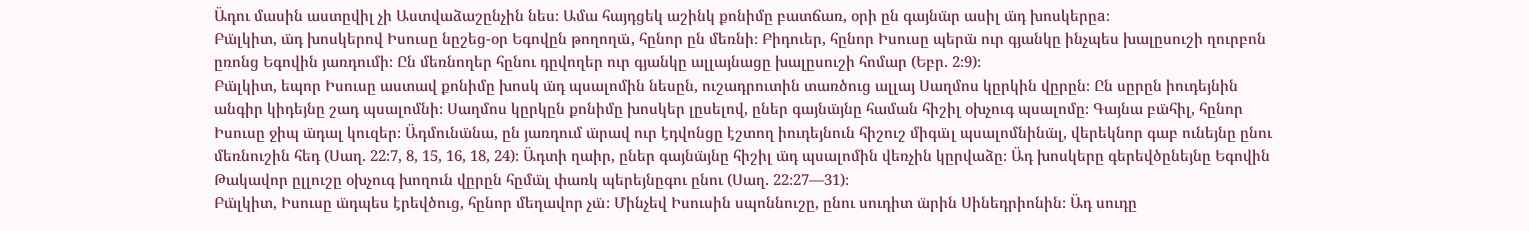Ա̈դու մասին աստըվիլ չի Աստվաձաշընչին նես։ Ամա հայդցեկ աշինկ քոնիմը բատճառ, օրի ըն գայնա̈ր ասիլ ա̈դ խոսկերըa։
Բա̈լկիտ, ա̈դ խոսկերով Իսուսը նըշեց-օր Եգովըն թողողա̈, հընոր ըն մեռնի։ Բիդուեր, հընոր Իսուսը պերա̈ ուր գյանկը ինչպես խալըսուշի ղուրբոն ըռոնց Եգովին յառդումի։ Ըն մեռնողեր հընու դըվողեր ուր գյանկը ալլայնացը խալըսուշի հոմար (Եբր. 2։9)։
Բա̈լկիտ, եպոր Իսուսը աստավ քոնիմը խոսկ ա̈դ պսալոմին նեսըն, ուշադրուտին տառծուց ալլայ Սաղմոս կըրկին վըրըն։ Ըն սըրըն իուդեյնին անգիր կիդեյնը շադ պսալոմնի։ Սաղմոս կըրկըն քոնիմը խոսկեր լըսելով, ըներ գայնա̈յնը համան հիշիլ օխչուգ պսալոմը։ Գայնա բա̈հիլ, հընոր Իսուսը ջիպ ա̈դալ կուզեր։ Ա̈դմունա̈նա, ըն յառդում ա̈րավ ուր էդվոնցը էշտող իուդեյնուն հիշուշ միգա̈լ պսալոմնինա̈լ, վերեկնոր գաբ ունեյնը ընու մեռնուշին հեդ (Սաղ. 22։7, 8, 15, 16, 18, 24)։ Ա̈դտի ղաիր, ըներ գայնա̈յնը հիշիլ ա̈դ պսալոմին վեռչին կըրվաձը։ Ա̈դ խոսկերը գերեվծընեյնը Եգովին Թակավոր ըլլուշը օխչուգ խողուն վըրըն հըմա̈լ փառկ պերեյնըգու ընու (Սաղ. 22։27—31)։
Բա̈լկիտ, Իսուսը ա̈դպես էրեվծուց, հընոր մեղավոր չա̈։ Մինչեվ Իսուսին սպոննուշը, ընու սուդիտ ա̈րին Սինեդրիոնին։ Ա̈դ սուդը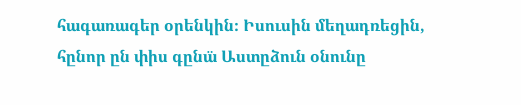հագառագեր օրենկին։ Իսուսին մեղադռեցին, հընոր ըն փիս գընա̈ Աստըձուն օնունը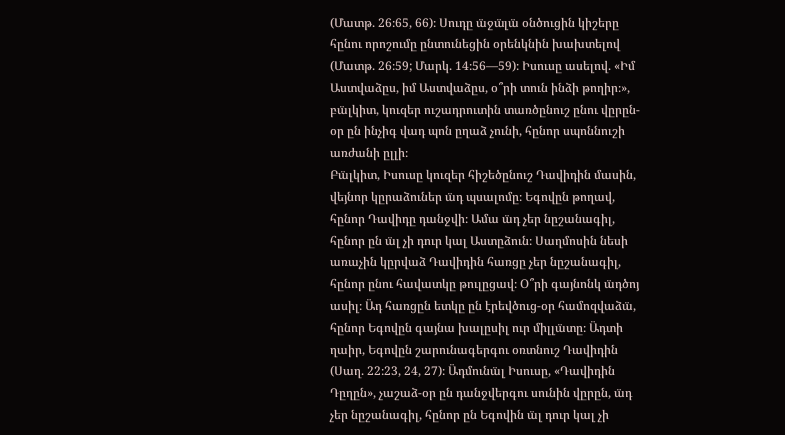(Մատթ. 26։65, 66)։ Սուդը ա̈ջա̈լա̈ օնծուցին կիշերը հընու որոշումը ընտունեցին օրենկնին խախտելով (Մատթ. 26։59; Մարկ. 14։56—59)։ Իսուսը ասելով. «Իմ Աստվաձըս, իմ Աստվաձըս, օ՞րի տուն ինձի թողիր։», բա̈լկիտ, կուզեր ուշադրուտին տառծընուշ ընու վըրըն-օր ըն ինչիգ վադ պոն ըղաձ չունի, հընոր սպոննուշի առժանի ըլլի։
Բա̈լկիտ, Իսուսը կուզեր հիշեծընուշ Դավիդին մասին, վեյնոր կըրաձուներ ա̈դ պսալոմը։ Եգովըն թողավ, հընոր Դավիդը դանջվի։ Ամա ա̈դ չեր նըշանագիլ, հընոր ըն ա̈լ չի դուր կալ Աստըձուն։ Սաղմոսին նեսի առաչին կըրվաձ Դավիդին հառցը չեր նըշանագիլ, հընոր ընու հավատկը թուլըցավ։ Օ՞րի գայնոնկ ա̈դծոյ ասիլ։ Ա̈դ հառցըն ետկը ըն էրեվծուց-օր համոզվաձա̈, հընոր Եգովըն գայնա խալըսիլ ուր միլլա̈տը։ Ա̈դտի ղաիր, Եգովըն շարունագերգու օռտնուշ Դավիդին (Սաղ. 22։23, 24, 27)։ Ա̈դմունա̈լ Իսուսը, «Դավիդին Դըղըն», չաշաձ-օր ըն դանջվերգու սունին վըրըն, ա̈դ չեր նըշանագիլ, հընոր ըն Եգովին ա̈լ դուր կալ չի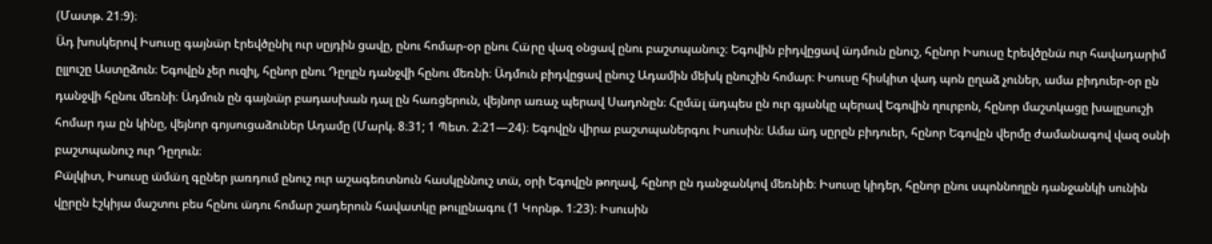(Մատթ. 21։9)։
Ա̈դ խոսկերով Իսուսը գայնա̈ր էրեվծընիլ ուր սըյդին ցավը, ընու հոմար-օր ընու Հա̈րը վազ օնցավ ընու բաշտպանուշ։ Եգովին բիդվըցավ ա̈դմուն ընուշ, հընոր Իսուսը էրեվծընա̈ ուր հավադարիմ ըլլուշը Աստըձուն։ Եգովըն չեր ուզիլ, հընոր ընու Դըղըն դանջվի հընու մեռնի։ Ա̈դմուն բիդվըցավ ընուշ Ադամին մեխկ ընուշին հոմար։ Իսուսը հիսկիտ վադ պոն ըղաձ չուներ, ամա բիդուեր-օր ըն դանջվի հընու մեռնի։ Ա̈դմուն ըն գայնա̈ր բադասխան դալ ըն հառցերուն, վեյնոր առաչ պերավ Սադոնըն։ Հըմա̈լ ա̈դպես ըն ուր գյանկը պերավ Եգովին ղուրբոն, հընոր մաշտկացը խալըսուշի հոմար դա ըն կինը, վեյնոր գոյսուցաձուներ Ադամը (Մարկ. 8։31; 1 Պետ. 2։21—24)։ Եգովըն վիրա բաշտպաներգու Իսուսին։ Ամա ա̈դ սըրըն բիդուեր, հընոր Եգովըն վերմը ժամանագով վազ օսնի բաշտպանուշ ուր Դըղուն։
Բա̈լկիտ, Իսուսը ա̈մա̈ղ գըներ յառդում ընուշ ուր աշագեռտնուն հասկըննուշ տա̈, օրի Եգովըն թողավ, հընոր ըն դանջանկով մեռնիb։ Իսուսը կիդեր, հընոր ընու սպոննողըն դանջանկի սունին վըրըն էշկիյա մաշտու բես հընու ա̈դու հոմար շադերուն հավատկը թուլընագու (1 Կորնթ. 1։23)։ Իսուսին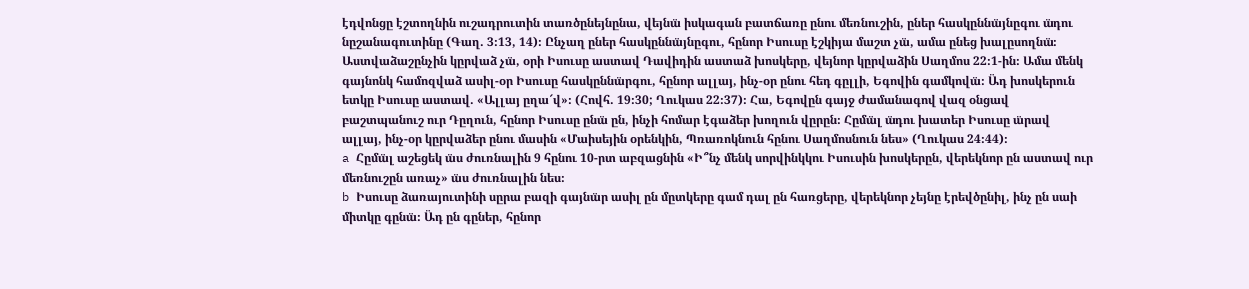էդվոնցը էշտողնին ուշադրուտին տառծընեյնընա, վեյնա̈ իսկագան բատճառը ընու մեռնուշին, ըներ հասկըննա̈յնըգու ա̈դու նըշանագուտինը (Գաղ. 3։13, 14)։ Ընչաղ ըներ հասկըննա̈յնըգու, հընոր Իսուսը էշկիյա մաշտ չա̈, ամա ընեց խալըսողնա̈։
Աստվաձաշընչին կըրվաձ չա̈, օրի Իսուսը աստավ Դավիդին աստաձ խոսկերը, վեյնոր կըրվաձին Սաղմոս 22։1-ին։ Ամա մենկ գայնոնկ համոզվաձ ասիլ-օր Իսուսը հասկըննա̈րգու, հընոր ալլայ, ինչ-օր ընու հեդ գըլլի, Եգովին գամկովա̈։ Ա̈դ խոսկերուն ետկը Իսուսը աստավ. «Ալլայ ըղա՜վ»։ (Հովհ. 19։30; Ղուկաս 22։37)։ Հա, Եգովըն գայջ ժամանագով վազ օնցավ բաշտպանուշ ուր Դըղուն, հընոր Իսուսը ընա̈ ըն, ինչի հոմար էգաձեր խողուն վըրըն։ Հըմա̈լ ա̈դու խատեր Իսուսը ա̈րավ ալլայ, ինչ-օր կըրվաձեր ընու մասին «Մաիսեյին օրենկին, Պռառոկնուն հընու Սաղմոսնուն նես» (Ղուկաս 24։44)։
a Հըմա̈լ աշեցեկ ա̈ս ժուռնալին 9 հընու 10-րտ աբզացնին «Ի՞նչ մենկ սորվինկկու Իսուսին խոսկերըն, վերեկնոր ըն աստավ ուր մեռնուշըն առաչ» ա̈ս ժուռնալին նես։
b Իսուսը ձառայուտինի սըրա բազի գայնա̈ր ասիլ ըն մըտկերը գամ դալ ըն հառցերը, վերեկնոր չեյնը էրեվծընիլ, ինչ ըն սաի միտկը գընա̈։ Ա̈դ ըն գըներ, հընոր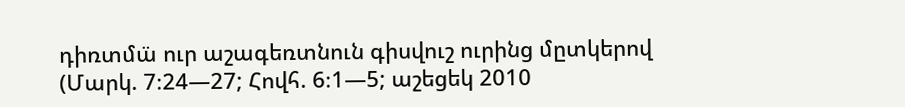դիռտմա̈ ուր աշագեռտնուն գիսվուշ ուրինց մըտկերով (Մարկ. 7։24—27; Հովհ. 6։1—5; աշեցեկ 2010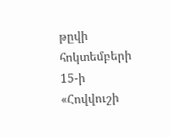թըվի հոկտեմբերի 15-ի «Հովվուշի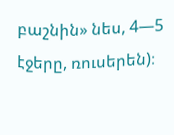բաշնին» նես, 4—5 էջերը, ռուսերեն)։